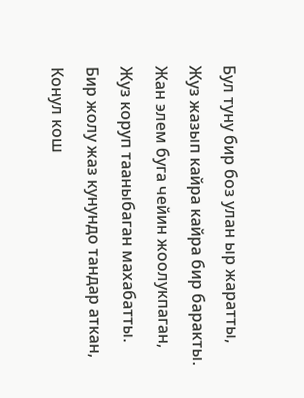Бул туну бир боз улан ыр жаратты,
Жуз жазып кайра кайра бир баракты.
Жан элем буга чейин жоолукпаган,
Жуз коруп тааныбаган махабатты.
Бир жолу жаз кунундо тандар аткан,
Конул кош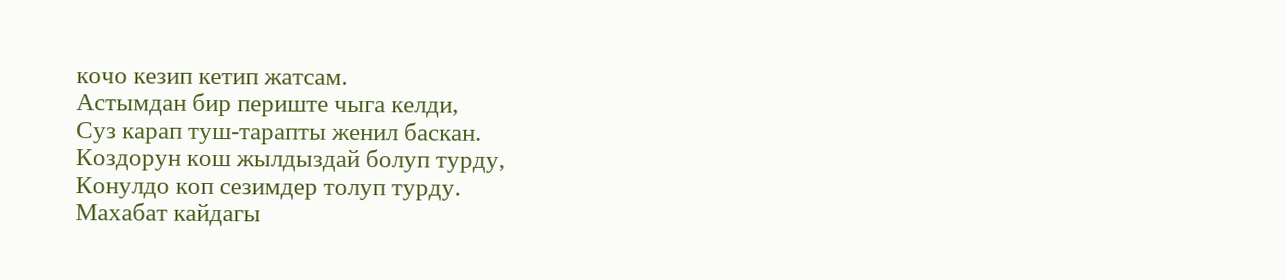кочо кезип кетип жатсам.
Астымдан бир периште чыга келди,
Суз карап туш-тарапты женил баскан.
Коздорун кош жылдыздай болуп турду,
Конулдо коп сезимдер толуп турду.
Махабат кайдагы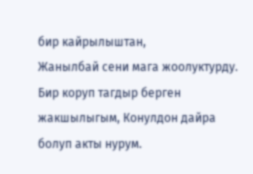бир кайрылыштан,
Жанылбай сени мага жоолуктурду.
Бир коруп тагдыр берген жакшылыгым, Конулдон дайра болуп акты нурум.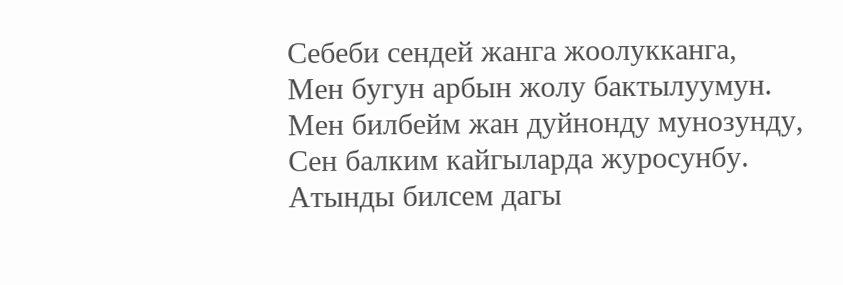Себеби сендей жанга жоолукканга,
Мен бугун арбын жолу бактылуумун.
Мен билбейм жан дуйнонду мунозунду,
Сен балким кайгыларда журосунбу.
Атынды билсем дагы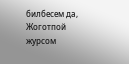билбесем да,
Жоготпой журсом